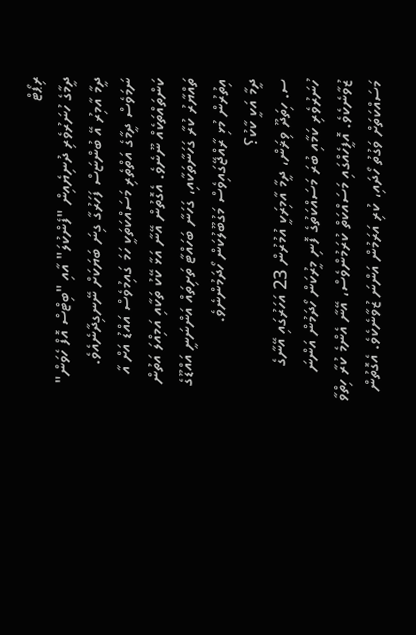ރިޕޯޓް
ދީމާގެ ހުނަރުވެރި ދުނިޔެއިން "ފެންކުލަ" އާއި "ބިޓްސް އޮފް ހެވަން"
ދީމާ އާމިރު އޭ ބުންޏަސް ފަހަރުގާ ގިނަ ބަޔަކަށް ނޭނގިދާނެއެވެ. ނަމަވެސް ދީމާގެ އަތްތެރި މަސައްކަތަކީ ހަމަ ގައިމުވެސް އައްޑު އަށް އާ ކަންތައްތަކެއް ނޫނެވެ. އެގޮތުން އޭނާ އަޅާ ކޭކު ތަކާއި އަމިއްލަ އަތުން ތައްޔާރު ކުރާ ގަހަނާތަކާއި، ގަހަނާ ބަހައްޓާ ތަށިތައް އަންނަނީ އައްޑޫގެ އިތުރުން މުޅި ރާއްޖޭގައިވެސް މަގުބޫލުކަން ހޯދަމުންނެވެ.
ދީމާ އަކީ ކާކު؟
ސ. ހިތަދޫ ވިޜަން، ދީމާ އާމިރަކީ އުމުރުން 23 އަހަރުގައި އޭނާގެ ހުނަރުވެރި ކަމާއި ބުރަ މަސައްކަތުގެ ފޮނި މީރުކަން ހޯދަމުން އަންނަ ޒުވާނެކެވެ. އޮފީހެއްގައި މަސައްކަތް ކުރަމުންވެސް، އޭނާ އެންމެ ކުރާ ހިތްވާ މަސައްކަތަށް ވަގުތު ހޯދައި، ކުރި އަރަމުން އަންނަ ޒުވާނެކެވެ. އެގޮތުން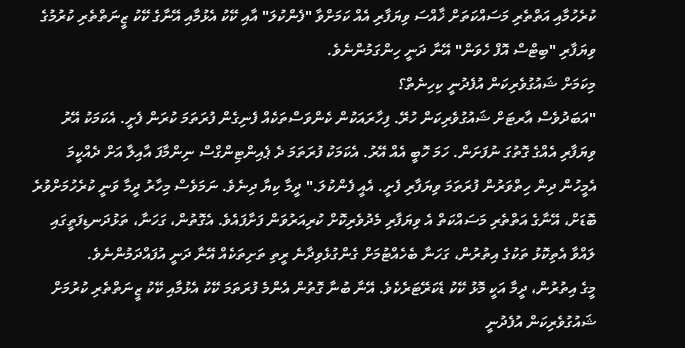ކުރެހުމާއި އަތްތެރި މަސައްކަތަށް ޚާއްސަ ވިޔަފާރި އެއް ކަމަށްވާ "ފެންކުލަ" އާއި ކޭކު އެޅުމާއި އޭނާގެ ކޭކު ޒީނަތްތެރި ކުރުމުގެ ވިޔަފާރި "ބިޓްސް އޮފް ހެވަން" އޭނާ ދަނީ ހިންގަމުންނެވެ.
މިކަމަށް ޝައުގުވެރިކަން އުފެދުނީ ކިހިނެތް؟
"އަބަދުވެސް އާރޓަށް ޝައުގުވެރިކަން ހުރޭ. ފިހާރައަކުން ކެންވަސްތަކެއް ފެނިގެން ފުރަތަމަ ކުރަން ފެށީ. އެކަމަކު އޭރު ވިޔަފާރި އެއްގެ ގޮތުގަ ނުފަށަން. ހަމަ ހޮބީ އެއް އޭރު. އެކަމަކު ފުރަތަމަ ދެ ޕެއިންޓިންގްސް ނިންމާފަ އާއިލާ އަށް ދެއްކީމަ އެމީހުން ދިން ހިތްވަރުން ފުރަތަމަ ވިޔަފާރި ފެށީ. އެއީ ފެންކުލަ." ދީމާ ކިޔާ ދިނެވެ. ނަމަވެސް މިހާރު ދީމާ ވަނީ ކުރެހުމަށްވުރެ ބޮޑަށް، އޭނާގެ އަތްތެރި މަސައްކަތް އެ ވިޔަފާރި މެދުވެރިކޮށް ކުރިއަރުވަން ފަށާފައެވެ. އެގޮތުން، ގަހަނާ، ތަޅުދަނޑިފަތީގައި ލައްވާ އެތިކޮޅު ތަކުގެ އިތުރުން، ގަހަނާ ބެހެއްޓުމަށް ގެންގުޅެވިދާނެ ރީތި ތަށިތަކެއް އޭނާ ދަނީ އުފައްދަމުންނެވެ.
މީގެ އިތުރުން، ދީމާ އަކީ މޮޅު ކޭކު ޑެކަރޭޓަރެކެވެ. އޭނާ ބުނާ ގޮތުން އެންމެ ފުރަތަމަ ކޭކު އެޅުމާއި ކޭކު ޒީނަތްތެރި ކުރުމަށް ޝައުގުވެރިކަން އުފެދުނީ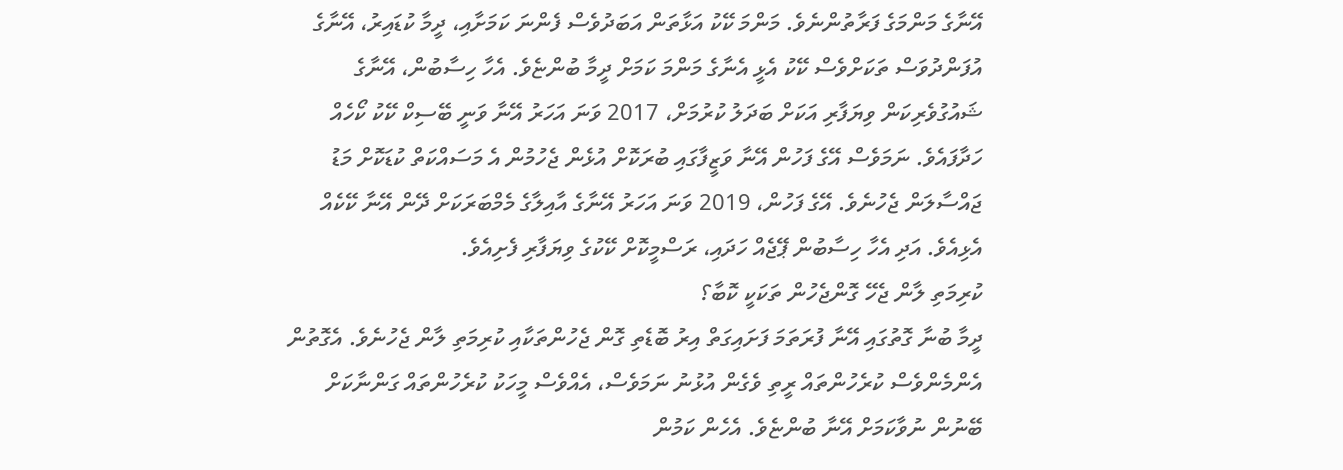އޭނާގެ މަންމަގެ ފަރާތުންނެވެ. މަންމަ ކޭކު އަޅާތަން އަބަދުވެސް ފެންނަ ކަމަށާއި، ދީމާ ކުޑައިރު، އޭނާގެ އުފަންދުވަސް ތަކަށްވެސް ކޭކު އެޅީ އެނާގެ މަންމަ ކަމަށް ދީމާ ބުންޏެވެ. އެހާ ހިސާބުން، އޭނާގެ ޝައުގުވެރިކަން ވިޔަފާރި އަކަށް ބަދަލު ކުރުމަށް، 2017 ވަނަ އަހަރު އޭނާ ވަނީ ބޭސިކް ކޭކު ކޯހެއް ހަދާފައެވެ. ނަމަވެސް އޭގެ ފަހުން އޭނާ ވަޒީފާގައި ބުރަކޮށް އުޅެން ޖެހުމުން އެ މަސައްކަތް ކުޑަކޮށް މަޑު ޖައްސާލަން ޖެހުނެވެ. އޭގެ ފަހުން، 2019 ވަނަ އަހަރު އޭނާގެ އާއިލާގެ މެމްބަރަކަށް ދޭން އޭނާ ކޭކެއް އެޅިއެވެ. އަދި އެހާ ހިސާބުން ޕޭޖެއް ހަދައި، ރަސްމީކޮށް ކޭކުގެ ވިޔަފާރި ފެށިއެވެ.
ކުރިމަތި ލާން ޖެހޭ ގޮންޖެހުން ތަކަކީ ކޮބާ؟
ދީމާ ބުނާ ގޮތުގައި އޭނާ ފުރަތަމަ ފަށައިގަތް އިރު ބޮޑެތި ގޮން ޖެހުންތަކާއި ކުރިމަތި ލާން ޖެހުނެވެ. އެގޮތުން އެންމެންވެސް ކުރެހުންތައް ރީތި ވެގެން އުޅުނު ނަމަވެސް، އެއްވެސް މީހަކު ކުރެހުންތައް ގަންނާކަށް ބޭނުން ނުވާކަމަށް އޭނާ ބުންޏެވެ. އެހެން ކަމުން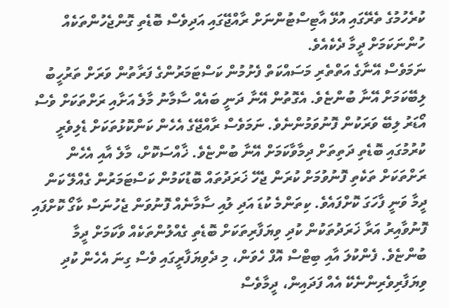ކުރެހުމުގެ ތެރޭގައި އުޅޭ އާޓިސްޓުންނަށް ރާއްޖޭގައި އަދިވެސް ބޮޑެތި ގޮންޖެހުންތަކެއް ހުންނަކަމަށް ދީމާ ދެކެއެވެ.
ނަމަވެސް އޭނާގެ އަތްތެރި މަސައްކަތް ފެށުމުން ކަސްޓަމަރުންގެ ފަރާތުން ވަރަށް ތަރުހީބު ލިބޭކަމަށް އޭނާ ބުންޏެވެ. އެގޮތުން އޭނާ ދަނީ ބައެއް ސާމާނު މާލެ އަށާއި ރަށްތަކަށް ވެސް އޯޑަރު ލިބޭ ވަރަކުން ފޮނުވަމުންނެވެ. ނަމަވެސް ރާއްޖޭގެ އެހެން ކަންކޮޅުތަކަށް ޑެލިވެރީ ކުރުމުގައި ބޮޑެތި ދަތިތަށް ދިމާވާކަމަށް އޭނާ ބުންޏެވެ. ޚާއްސަކޮށް، މާލެ އާއި އެހެން ރަށްތަކަށް ތަކެތި ފޮނުވުމަށް ކުރަން ޖެހޭ ޚަރަދުތައް ބޮޑުކަމުން ކަސްޓަމަރުން ގެއްލޭ ކަން ދީމާ ވަނީ ފާހަގަ ކޮށްފައެވެ. ކިތަންމެ ކުޑަ އަދި ލުއި ސާމާނެއް ފޮނުވަން ޖެހުނަސް ކާގޯ ކޮށްފައި ފޮނުވާއިރު އަރާ ޚަރަދުތަކުން ކުދި ވިޔަފާރިތަކަށް ބޮޑެތި ގެއްލުންތަކެއް ވާކަމަށް ދީމާ ބުންޏެވެ. ފެންކުލަ އާއި ބިޓްސް އޮފް ހެވަން، މި ދެވިޔަފާރީގައި ވެސް ގިނަ އެހެން ކުދި ވިޔަފާރިވެރިންނެކޭ އެއް ފަދައިން، ދީމާވެސް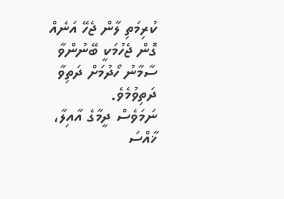ކުރިމަތި ލާން ޖެހޭ އަނެއް ގޮން ޖެހުމަކީ ބޭނުންވާ ސާމާނު ހޯދުމަށް ދަތިވާ ދަތިވުމެވެ.
ނަމަވެސް ދީމާގެ އާއިލާ، ޚާއްސަ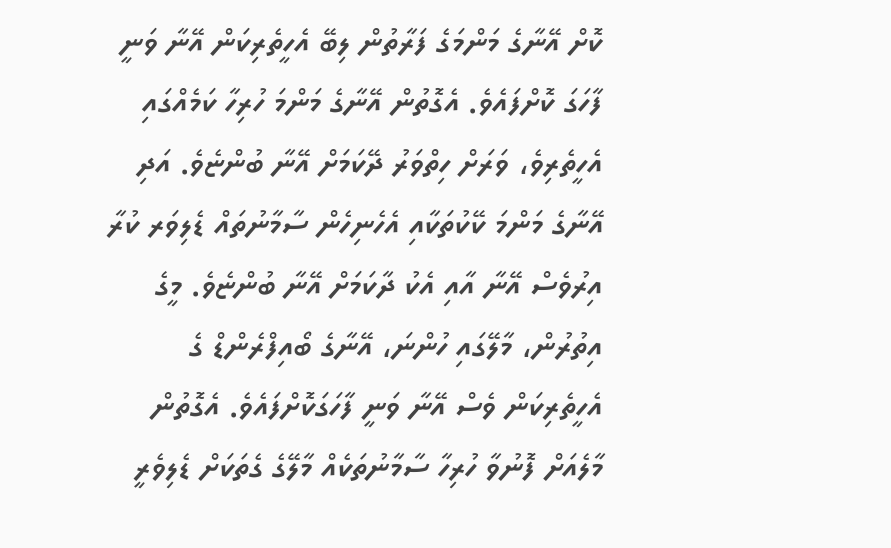ކޮށް އޭނާގެ މަންމަގެ ފަރާތުން ލިބޭ އެހީތެރިކަން އޭނާ ވަނީ ފާހަގަ ކޮށްފައެވެ. އެގޮތުން އޭނާގެ މަންމަ ހުރިހާ ކަމެއްގައި އެހީތެރިވެ، ވަރަށް ހިތްވަރު ދޭކަމަށް އޭނާ ބުންޏެވެ. އަދި އޭނާގެ މަންމަ ކޭކުތަކާއި އެހެނިހެން ސާމާނުތައް ޑެލިވަރ ކުރާ އިރުވެސް އޭނާ އާއި އެކު ދާކަމަށް އޭނާ ބުންޏެވެ. މީގެ އިތުރުން، މާލޭގައި ހުންނަ، އޭނާގެ ބޯއިފްރެންޑް ގެ އެހީތެރިކަން ވެސް އޭނާ ވަނީ ފާހަގަކޮށްފައެވެ. އެގޮތުން މާލެއަށް ފޮނުވާ ހުރިހާ ސާމާނުތަކެއް މާލޭގެ ގެތަކަށް ޑެލިވެރީ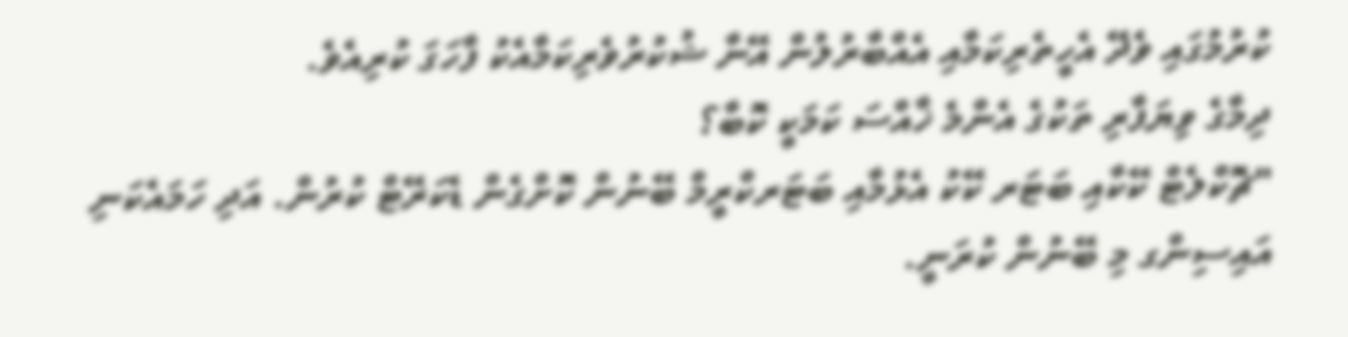ކުރުމުގައި ވެދޭ އެހީތެރިކަމާއި އެއްބާރުލުން އޭނާ ޝުކުރުވެރިކަމާއެކު ފާހަގަ ކުރިއެވެ.
ދިމާގެ ވިޔަފާރި ތަކުގެ އެންމެ ޚާއްސަ ކަމަކީ ކޮބާ؟
"ޗޮކްލެޓް ކޭކާއި ބަޓަރ ކޭކު އެޅުމާއި ބަޓަރކްރީމް ބޭނުން ކޮށްގެން ޑެކަރޭޓް ކުރުން. އަދި ހަމައެކަނި އައިސިންގ މި ބޭނުން ކުރަނީ.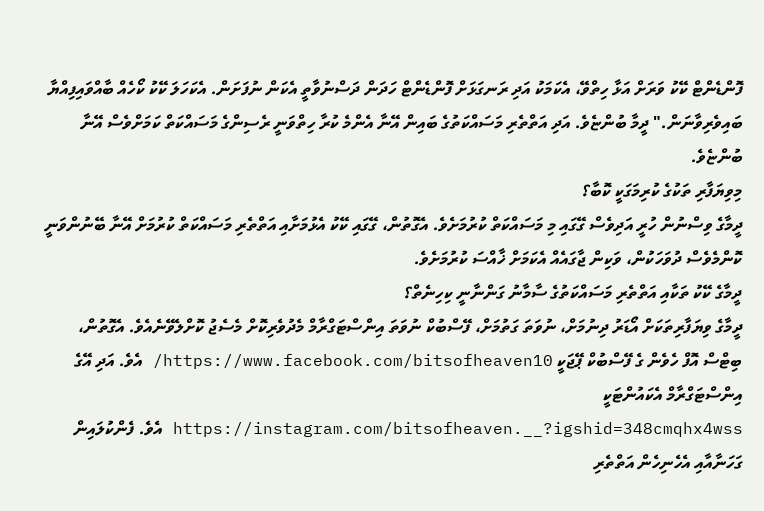ފޮންޑެންޓް ކޭކު ވަރަށް އަޅާ ހިތްވޭ، އެކަމަކު އަދި ރަނގަޅަށް ފޮންޑެންޓް ހަދަން ދަސްނުވާތީ އެކަން ނުފަށަން. އެކަހަލަ ކޭކު ކޯހެއް ބާއްވައިފިއްޔާ ބައިވެރިވާނަން." ދީމާ ބުންޏެވެ. އަދި އަތްތެރި މަސައްކަތުގެ ބައިން އޭނާ އެންމެ ކުރާ ހިތްވަނީ ރެސިންގެ މަސައްކަތް ކަމަށްވެސް އޭނާ ބުންޏެވެ.
މިވިޔަފާރި ތަކުގެ ކުރިމަގަކީ ކޮބާ؟
ދީމާގެ ވިސްނުން ހުރީ އަދިވެސް ގޭގައި މި މަސައްކަތް ކުރުމަށެވެ. އެގޮތުން، ގޭގައި ކޭކު އެޅުމަށާއި އަތްތެރި މަސައްކަތް ކުރުމަށް އޭނާ ބޭނުންވަނީ ކޮންމެވެސް ދުވަހަކުން، ވަކިން ޖާގައެއް އެކަމަށް ޚާއްސަ ކުރުމަށެވެ.
ދީމާގެ ކޭކު ތަކާއި އަތްތެރި މަސައްކަތުގެ ސާމާނު ގަންނާނީ ކިހިނެތް؟
ދީމާގެ ވިޔަފާރިތަކަށް އޯޑަރު ދިނުމަށް، ނުވަތަ ގަތުމަށް، ފޭސްބުކް ނުވަތަ އިންސްޓަގްރާމް މެދުވެރިކޮށް މެސެޖު ކޮށްލެވޭނެއެވެ. އެގޮތުން، ބިޓްސް އޮފް ހެވެން ގެ ފޭސްބުކް ޕޭޖަކީ https://www.facebook.com/bitsofheaven10/ އެވެ. އަދި އޭގެ އިންސްޓަގްރާމް އެކައުންޓަކީ https://instagram.com/bitsofheaven.__?igshid=348cmqhx4wss އެވެ. ފެންކުލައިން ގަހަނާއާއި އެހެނިހެން އަތްތެރި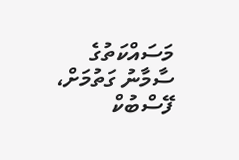މަސައްކަތުގެ ސާމާނު ގަތުމަށް، ފޭސްބުކް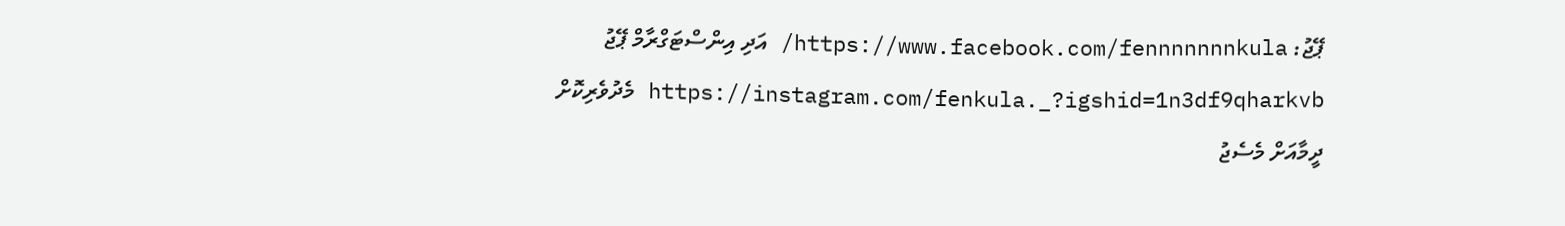ޕޭޖު: https://www.facebook.com/fennnnnnnkula/ އަދި އިންސްޓަގްރާމް ޕޭޖު https://instagram.com/fenkula._?igshid=1n3df9qharkvb މެދުވެރިކޮށް ދީމާއަށް މެސެޖު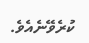ކުރެވޭނެއެވެ.